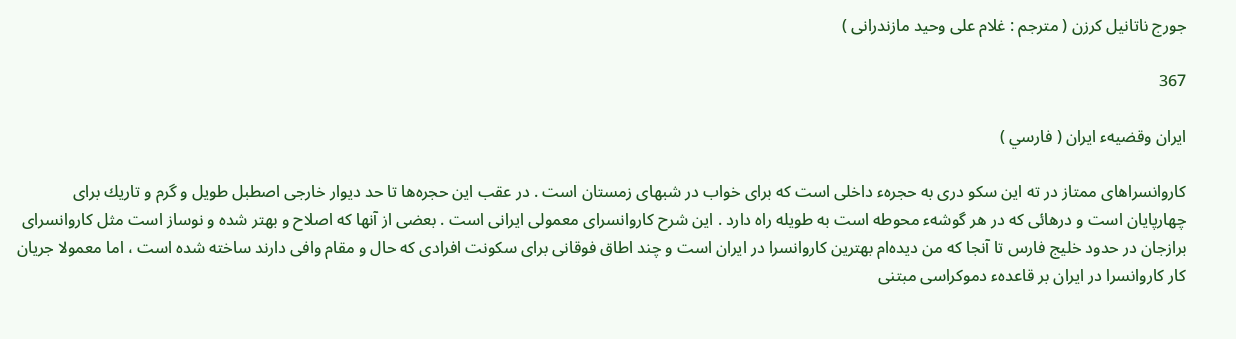جورج ناتانيل كرزن ( مترجم : غلام على وحيد مازندرانى )

367

ايران وقضيهء ايران ( فارسي )

كاروانسراهاى ممتاز در ته اين سكو درى به حجرهء داخلى است كه براى خواب در شبهاى زمستان است . در عقب اين حجره‌ها تا حد ديوار خارجى اصطبل طويل و گرم و تاريك براى چهارپايان است و درهائى كه در هر گوشهء محوطه است به طويله راه دارد . اين شرح كاروانسراى معمولى ايرانى است . بعضى از آنها كه اصلاح و بهتر شده و نوساز است مثل كاروانسراى برازجان در حدود خليج فارس تا آنجا كه من ديده‌ام بهترين كاروانسرا در ايران است و چند اطاق فوقانى براى سكونت افرادى كه حال و مقام وافى دارند ساخته شده است ، اما معمولا جريان كار كاروانسرا در ايران بر قاعدهء دموكراسى مبتنى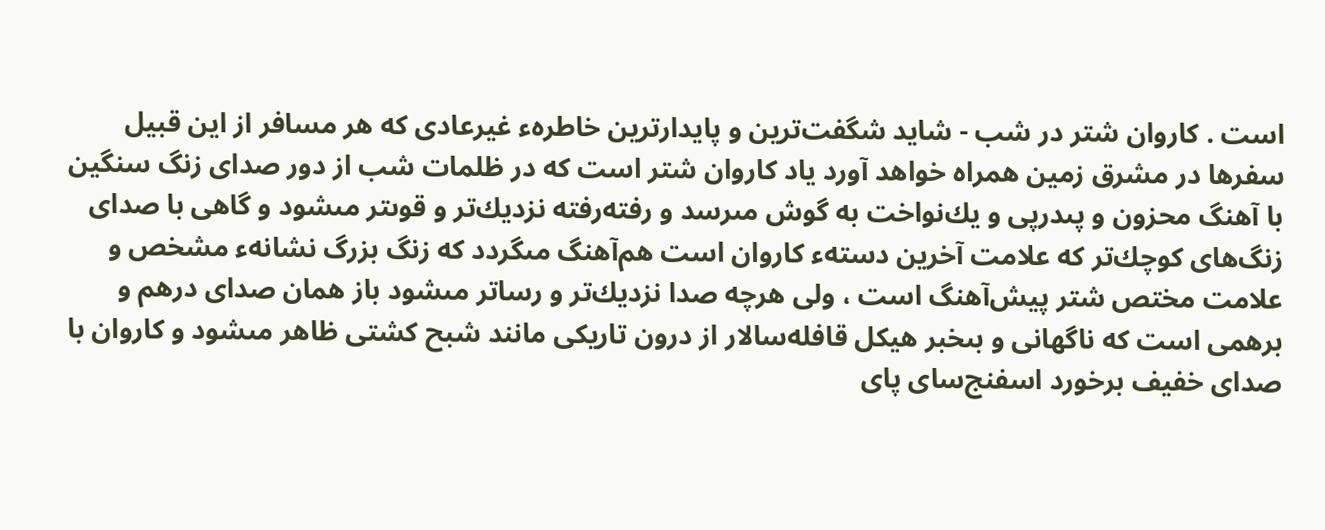است . كاروان شتر در شب - شايد شگفت‌ترين و پايدارترين خاطرهء غيرعادى كه هر مسافر از اين قبيل سفرها در مشرق زمين همراه خواهد آورد ياد كاروان شتر است كه در ظلمات شب از دور صداى زنگ سنگين با آهنگ محزون و پىدرپى و يك‌نواخت به گوش مىرسد و رفته‌رفته نزديك‌تر و قوىتر مىشود و گاهى با صداى زنگ‌هاى كوچك‌تر كه علامت آخرين دستهء كاروان است هم‌آهنگ مىگردد كه زنگ بزرگ نشانهء مشخص و علامت مختص شتر پيش‌آهنگ است ، ولى هرچه صدا نزديك‌تر و رساتر مىشود باز همان صداى درهم و برهمى است كه ناگهانى و بىخبر هيكل قافله‌سالار از درون تاريكى مانند شبح كشتى ظاهر مىشود و كاروان با صداى خفيف برخورد اسفنج‌ساى پاى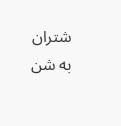شتران به شن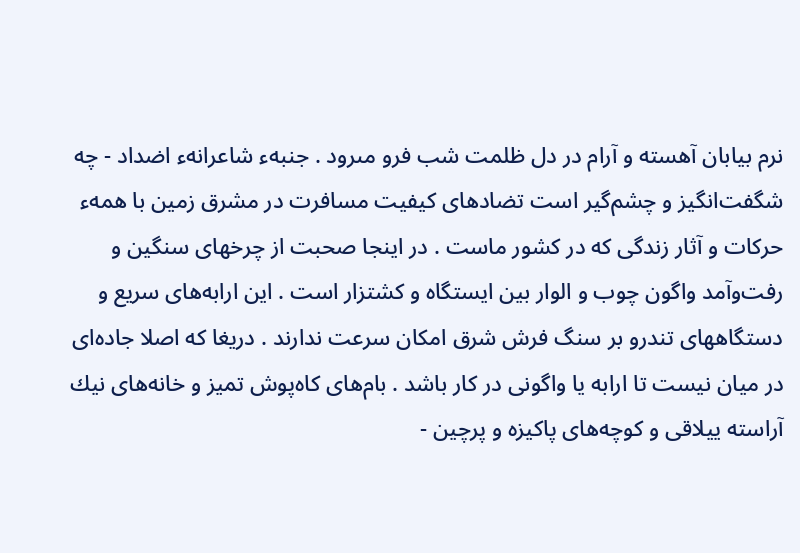نرم بيابان آهسته و آرام در دل ظلمت شب فرو مىرود . جنبهء شاعرانهء اضداد - چه شگفت‌انگيز و چشم‌گير است تضادهاى كيفيت مسافرت در مشرق زمين با همهء حركات و آثار زندگى كه در كشور ماست . در اينجا صحبت از چرخهاى سنگين و رفت‌وآمد واگون چوب و الوار بين ايستگاه و كشتزار است . اين ارابه‌هاى سريع و دستگاههاى تندرو بر سنگ فرش شرق امكان سرعت ندارند . دريغا كه اصلا جاده‌اى در ميان نيست تا ارابه يا واگونى در كار باشد . بام‌هاى كاه‌پوش تميز و خانه‌هاى نيك آراسته ييلاقى و كوچه‌هاى پاكيزه و پرچين -